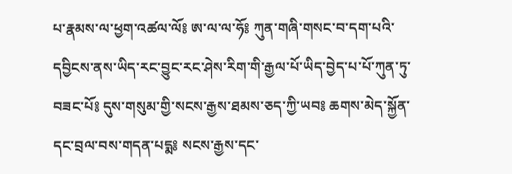པ་རྣམས་ལ་ཕྱག་འཚལ་ལོ༔ ཨ་ལ་ལ་ཧོ༔ ཀུན་གཞི་གསང་བ་དག་པའི་དབྱིངས་ནས་ཡིད་རང་བྱུང་རང་ཤེས་རིག་གི་རྒྱལ་པོ་ཡིད་བྱེད་པ་པོ་ཀུན་ཏུ་བཟང་པོ༔ དུས་གསུམ་གྱི་སངས་རྒྱས་ཐམས་ཅད་ཀྱི་ཡབ༔ ཆགས་མེད་སྐྱོན་དང་བྲལ་བས་གདན་པདྨ༔ སངས་རྒྱས་དང་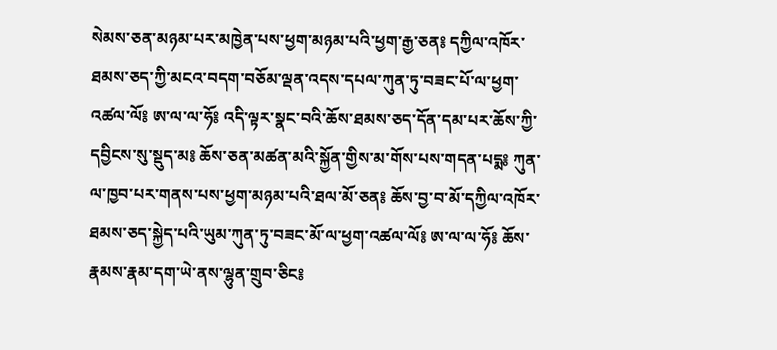སེམས་ཅན་མཉམ་པར་མཁྱེན་པས་ཕྱག་མཉམ་པའི་ཕྱག་རྒྱ་ཅན༔ དཀྱིལ་འཁོར་ཐམས་ཅད་ཀྱི་མངའ་བདག་བཅོམ་ལྡན་འདས་དཔལ་ཀུན་ཏུ་བཟང་པོ་ལ་ཕྱག་འཚལ་ལོ༔ ཨ་ལ་ལ་ཧོ༔ འདི་ལྟར་སྣང་བའི་ཆོས་ཐམས་ཅད་དོན་དམ་པར་ཆོས་ཀྱི་དབྱིངས་སུ་སྡུད་མ༔ ཆོས་ཅན་མཚན་མའི་སྐྱོན་གྱིས་མ་གོས་པས་གདན་པདྨ༔ ཀུན་ལ་ཁྱབ་པར་གནས་པས་ཕྱག་མཉམ་པའི་ཐལ་མོ་ཅན༔ ཆོས་བྱ་བ་མོ་དཀྱིལ་འཁོར་ཐམས་ཅད་སྐྱེད་པའི་ཡུམ་ཀུན་ཏུ་བཟང་མོ་ལ་ཕྱག་འཚལ་ལོ༔ ཨ་ལ་ལ་ཧོ༔ ཆོས་རྣམས་རྣམ་དག་ཡེ་ནས་ལྷུན་གྲུབ་ཅིང༔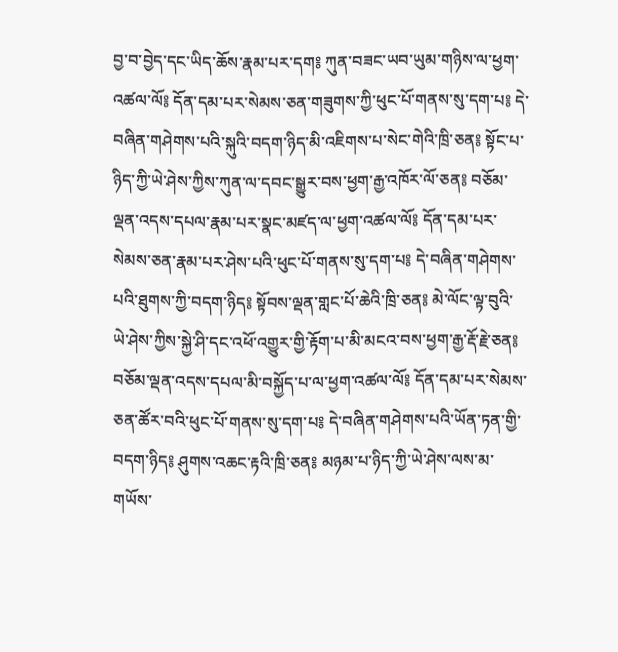བྱ་བ་བྱེད་དང་ཡིད་ཆོས་རྣམ་པར་དག༔ ཀུན་བཟང་ཡབ་ཡུམ་གཉིས་ལ་ཕྱག་འཚལ་ལོ༔ དོན་དམ་པར་སེམས་ཅན་གཟུགས་ཀྱི་ཕུང་པོ་གནས་སུ་དག་པ༔ དེ་བཞིན་གཤེགས་པའི་སྐུའི་བདག་ཉིད་མི་འཇིགས་པ་སེང་གེའི་ཁྲི་ཅན༔ སྟོང་པ་ཉིད་ཀྱི་ཡེ་ཤེས་ཀྱིས་ཀུན་ལ་དབང་སྒྱུར་བས་ཕྱག་རྒྱ་འཁོར་ལོ་ཅན༔ བཅོམ་ལྡན་འདས་དཔལ་རྣམ་པར་སྣང་མཛད་ལ་ཕྱག་འཚལ་ལོ༔ དོན་དམ་པར་སེམས་ཅན་རྣམ་པར་ཤེས་པའི་ཕུང་པོ་གནས་སུ་དག་པ༔ དེ་བཞིན་གཤེགས་པའི་ཐུགས་ཀྱི་བདག་ཉིད༔ སྟོབས་ལྡན་གླང་པོ་ཆེའི་ཁྲི་ཅན༔ མེ་ལོང་ལྟ་བུའི་ཡེ་ཤེས་ཀྱིས་སྐྱེ་ཤི་དང་འཕོ་འགྱུར་གྱི་རྟོག་པ་མི་མངའ་བས་ཕྱག་རྒྱ་རྡོ་རྗེ་ཅན༔ བཅོམ་ལྡན་འདས་དཔལ་མི་བསྐྱོད་པ་ལ་ཕྱག་འཚལ་ལོ༔ དོན་དམ་པར་སེམས་ཅན་ཚོར་བའི་ཕུང་པོ་གནས་སུ་དག་པ༔ དེ་བཞིན་གཤེགས་པའི་ཡོན་ཏན་གྱི་བདག་ཉིད༔ ཤུགས་འཆང་རྟའི་ཁྲི་ཅན༔ མཉམ་པ་ཉིད་ཀྱི་ཡེ་ཤེས་ལས་མ་གཡོས་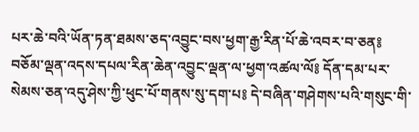པར་ཆེ་བའི་ཡོན་ཏན་ཐམས་ཅད་འབྱུང་བས་ཕྱག་རྒྱ་རིན་པོ་ཆེ་འབར་བ་ཅན༔ བཅོམ་ལྡན་འདས་དཔལ་རིན་ཆེན་འབྱུང་ལྡན་ལ་ཕྱག་འཚལ་ལོ༔ དོན་དམ་པར་སེམས་ཅན་འདུ་ཤེས་ཀྱི་ཕུང་པོ་གནས་སུ་དག་པ༔ དེ་བཞིན་གཤེགས་པའི་གསུང་གི་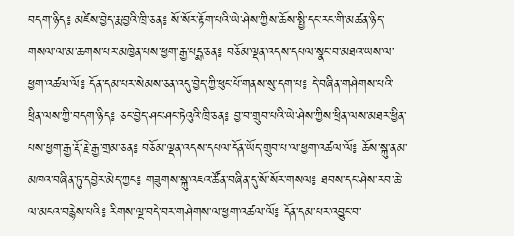བདག་ཉིད༔ མཛེས་བྱེད་རྨ་བྱའི་ཁྲི་ཅན༔ སོ་སོར་རྟོག་པའི་ཡེ་ཤེས་ཀྱིས་ཆོས་སྤྱི་དང་རང་གི་མཚན་ཉིད་གསལ་ལ་མ་ཆགས་པར་མཁྱེན་པས་ཕྱག་རྒྱ་པདྨ་ཅན༔ བཅོམ་ལྡན་འདས་དཔལ་སྣང་བ་མཐའ་ཡས་ལ་ཕྱག་འཚལ་ལོ༔ དོན་དམ་པར་སེམས་ཅན་འདུ་བྱེད་ཀྱི་ཕུང་པོ་གནས་སུ་དག་པ༔ དེ་བཞིན་གཤེགས་པའི་ཕྲིན་ལས་ཀྱི་བདག་ཉིད༔ ཅང་བྱེད་ཤང་ཤང་ཏེའུའི་ཁྲི་ཅན༔ བྱ་བ་གྲུབ་པའི་ཡེ་ཤེས་ཀྱིས་ཕྲིན་ལས་མཐར་ཕྱིན་པས་ཕྱག་རྒྱ་རྡོ་རྗེ་རྒྱ་གྲམ་ཅན༔ བཅོམ་ལྡན་འདས་དཔལ་དོན་ཡོད་གྲུབ་པ་ལ་ཕྱག་འཚལ་ལོ༔ ཆོས་སྐུ་ནམ་མཁའ་བཞིན་ཏུ་དབྱེར་མེད་ཀྱང༔ གཟུགས་སྐུ་འཇའ་ཚོན་བཞིན་དུ་སོ་སོར་གསལ༔ ཐབས་དང་ཤེས་རབ་ཆེ་ལ་མངའ་བརྙེས་པའི༔ རིགས་ལྔ་བདེ་བར་གཤེགས་ལ་ཕྱག་འཚལ་ལོ༔ དོན་དམ་པར་འབྱུང་བ་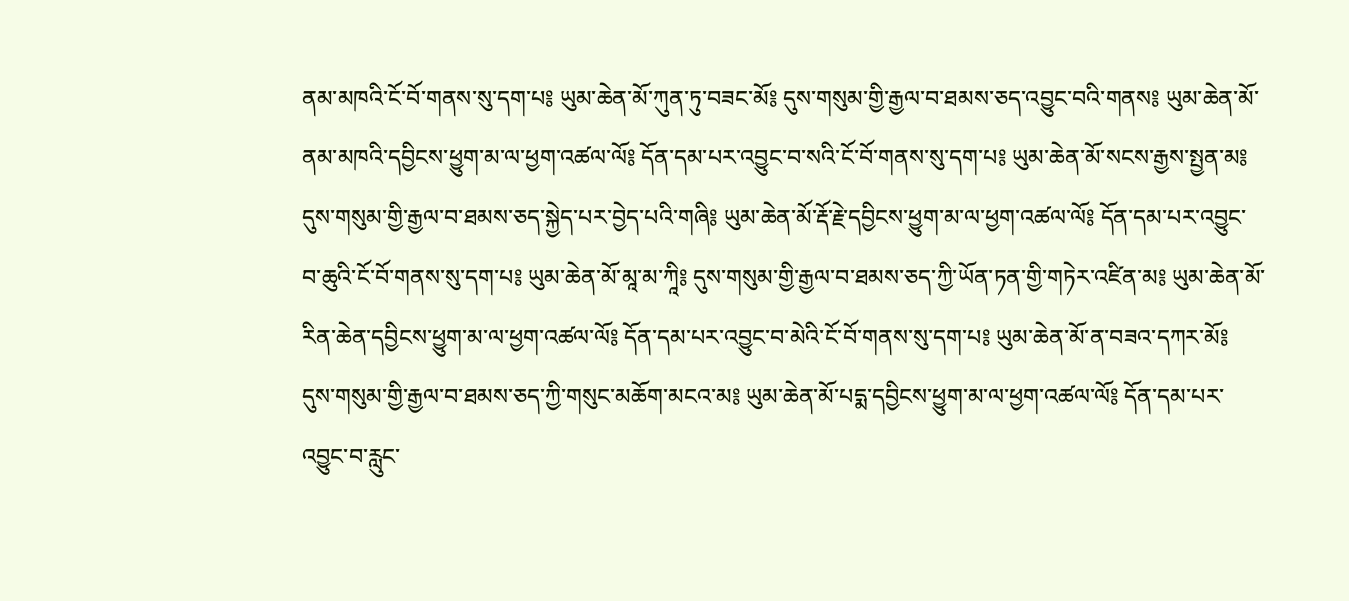ནམ་མཁའི་ངོ་བོ་གནས་སུ་དག་པ༔ ཡུམ་ཆེན་མོ་ཀུན་ཏུ་བཟང་མོ༔ དུས་གསུམ་གྱི་རྒྱལ་བ་ཐམས་ཅད་འབྱུང་བའི་གནས༔ ཡུམ་ཆེན་མོ་ནམ་མཁའི་དབྱིངས་ཕྱུག་མ་ལ་ཕྱག་འཚལ་ལོ༔ དོན་དམ་པར་འབྱུང་བ་སའི་ངོ་བོ་གནས་སུ་དག་པ༔ ཡུམ་ཆེན་མོ་སངས་རྒྱས་སྤྱན་མ༔ དུས་གསུམ་གྱི་རྒྱལ་བ་ཐམས་ཅད་སྐྱེད་པར་བྱེད་པའི་གཞི༔ ཡུམ་ཆེན་མོ་རྡོ་རྗེ་དབྱིངས་ཕྱུག་མ་ལ་ཕྱག་འཚལ་ལོ༔ དོན་དམ་པར་འབྱུང་བ་ཆུའི་ངོ་བོ་གནས་སུ་དག་པ༔ ཡུམ་ཆེན་མོ་མཱ་མ་ཀཱི༔ དུས་གསུམ་གྱི་རྒྱལ་བ་ཐམས་ཅད་ཀྱི་ཡོན་ཏན་གྱི་གཏེར་འཛིན་མ༔ ཡུམ་ཆེན་མོ་རིན་ཆེན་དབྱིངས་ཕྱུག་མ་ལ་ཕྱག་འཚལ་ལོ༔ དོན་དམ་པར་འབྱུང་བ་མེའི་ངོ་བོ་གནས་སུ་དག་པ༔ ཡུམ་ཆེན་མོ་ན་བཟའ་དཀར་མོ༔ དུས་གསུམ་གྱི་རྒྱལ་བ་ཐམས་ཅད་ཀྱི་གསུང་མཆོག་མངའ་མ༔ ཡུམ་ཆེན་མོ་པདྨ་དབྱིངས་ཕྱུག་མ་ལ་ཕྱག་འཚལ་ལོ༔ དོན་དམ་པར་འབྱུང་བ་རླུང་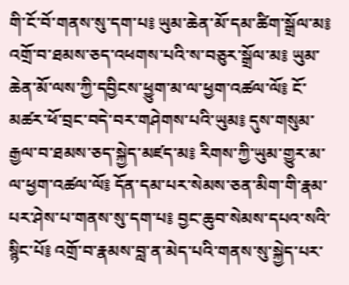གི་ངོ་བོ་གནས་སུ་དག་པ༔ ཡུམ་ཆེན་མོ་དམ་ཚིག་སྒྲོལ་མ༔ འགྲོ་བ་ཐམས་ཅད་འཕགས་པའི་ས་བཅུར་སྒྲོལ་མ༔ ཡུམ་ཆེན་མོ་ལས་ཀྱི་དབྱིངས་ཕྱུག་མ་ལ་ཕྱག་འཚལ་ལོ༔ ངོ་མཚར་ཕོ་བྲང་བདེ་བར་གཤེགས་པའི་ཡུམ༔ དུས་གསུམ་རྒྱལ་བ་ཐམས་ཅད་སྐྱེད་མཛད་མ༔ རིགས་ཀྱི་ཡུམ་གྱུར་མ་ལ་ཕྱག་འཚལ་ལོ༔ དོན་དམ་པར་སེམས་ཅན་མིག་གི་རྣམ་པར་ཤེས་པ་གནས་སུ་དག་པ༔ བྱང་ཆུབ་སེམས་དཔའ་སའི་སྙིང་པོ༔ འགྲོ་བ་རྣམས་བླ་ན་མེད་པའི་གནས་སུ་སྐྱེད་པར་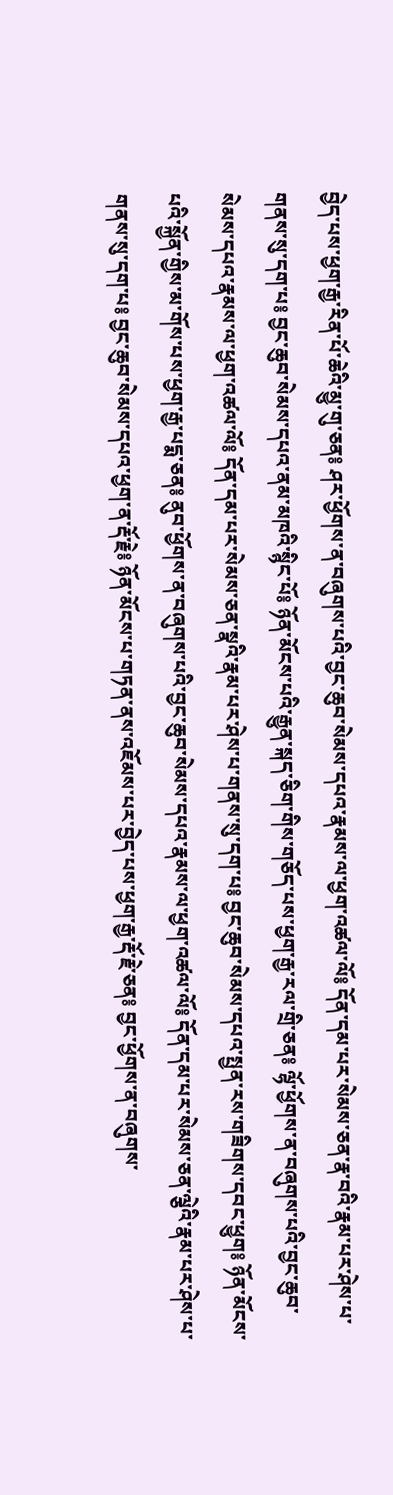བྱེད་པས་ཕྱག་རྒྱ་རིན་པོ་ཆེའི་མྱུ་གུ་ཅན༔ ཤར་ཕྱོགས་ན་བཞུགས་པའི་བྱང་ཆུབ་སེམས་དཔའ་རྣམས་ལ་ཕྱག་འཚལ་ལོ༔ དོན་དམ་པར་སེམས་ཅན་རྣ་བའི་རྣམ་པར་ཤེས་པ་གནས་སུ་དག་པ༔ བྱང་ཆུབ་སེམས་དཔའ་ནམ་མཁའི་སྙིང་པོ༔ ཉོན་མོངས་པའི་རྒྱུན་སྐད་ཅིག་གིས་གཅོད་པས་ཕྱག་རྒྱ་རལ་གྲི་ཅན༔ ལྷོ་ཕྱོགས་ན་བཞུགས་པའི་བྱང་ཆུབ་སེམས་དཔའ་རྣམས་ལ་ཕྱག་འཚལ་ལོ༔ དོན་དམ་པར་སེམས་ཅན་སྣའི་རྣམ་པར་ཤེས་པ་གནས་སུ་དག་པ༔ བྱང་ཆུབ་སེམས་དཔའ་སྤྱན་རས་གཟིགས་དབང་ཕྱུག༔ ཉོན་མོངས་པའི་སྐྱོན་གྱིས་མ་གོས་པས་ཕྱག་རྒྱ་པདྨ་ཅན༔ ནུབ་ཕྱོགས་ན་བཞུགས་པའི་བྱང་ཆུབ་སེམས་དཔའ་རྣམས་ལ་ཕྱག་འཚལ་ལོ༔ དོན་དམ་པར་སེམས་ཅན་ལྕེའི་རྣམ་པར་ཤེས་པ་གནས་སུ་དག་པ༔ བྱང་ཆུབ་སེམས་དཔའ་ཕྱག་ན་རྡོ་རྗེ༔ ཉོན་མོངས་པ་གཏན་ནས་འཇོམས་པར་བྱེད་པས་ཕྱག་རྒྱ་རྡོ་རྗེ་ཅན༔ བྱང་ཕྱོགས་ན་བཞུགས་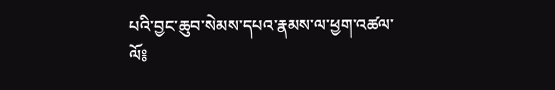པའི་བྱང་ཆུབ་སེམས་དཔའ་རྣམས་ལ་ཕྱག་འཚལ་ལོ༔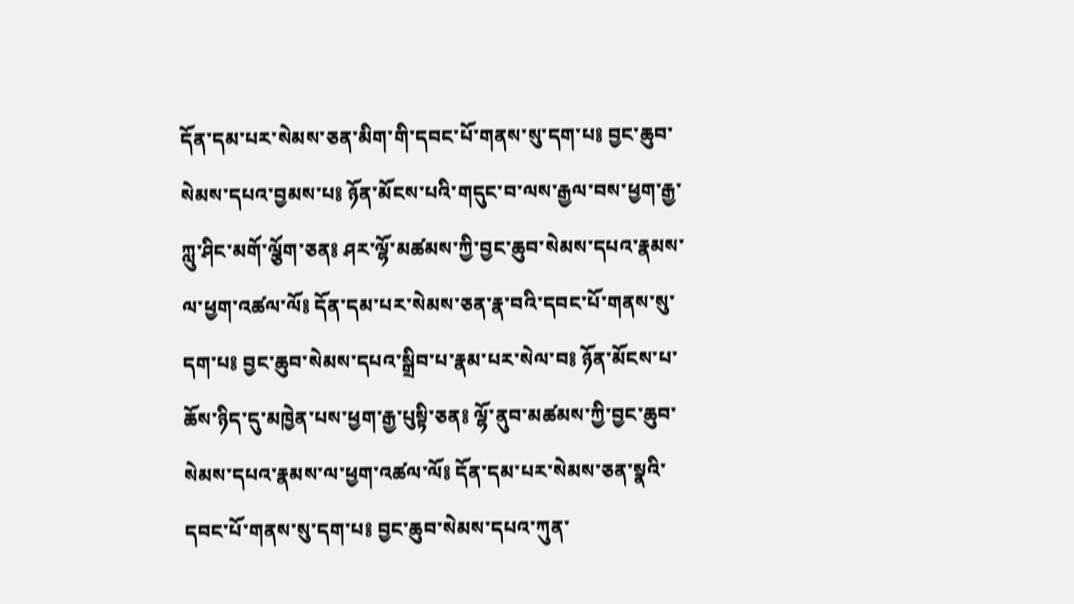དོན་དམ་པར་སེམས་ཅན་མིག་གི་དབང་པོ་གནས་སུ་དག་པ༔ བྱང་ཆུབ་སེམས་དཔའ་བྱམས་པ༔ ཉོན་མོངས་པའི་གདུང་བ་ལས་རྒྱལ་བས་ཕྱག་རྒྱ་ཀླུ་ཤིང་མགོ་ལྕོག་ཅན༔ ཤར་ལྷོ་མཚམས་ཀྱི་བྱང་ཆུབ་སེམས་དཔའ་རྣམས་ལ་ཕྱག་འཚལ་ལོ༔ དོན་དམ་པར་སེམས་ཅན་རྣ་བའི་དབང་པོ་གནས་སུ་དག་པ༔ བྱང་ཆུབ་སེམས་དཔའ་སྒྲིབ་པ་རྣམ་པར་སེལ་བ༔ ཉོན་མོངས་པ་ཆོས་ཉིད་དུ་མཁྱེན་པས་ཕྱག་རྒྱ་པུསྟི་ཅན༔ ལྷོ་ནུབ་མཚམས་ཀྱི་བྱང་ཆུབ་སེམས་དཔའ་རྣམས་ལ་ཕྱག་འཚལ་ལོ༔ དོན་དམ་པར་སེམས་ཅན་སྣའི་དབང་པོ་གནས་སུ་དག་པ༔ བྱང་ཆུབ་སེམས་དཔའ་ཀུན་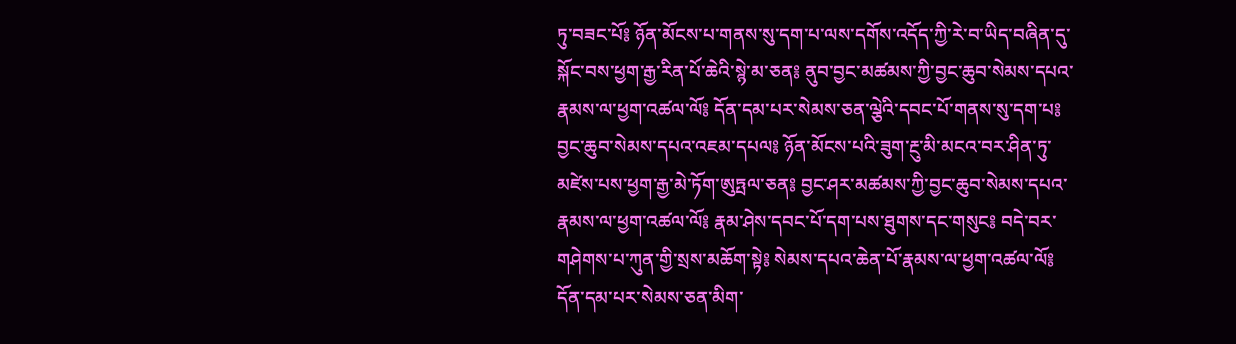ཏུ་བཟང་པོ༔ ཉོན་མོངས་པ་གནས་སུ་དག་པ་ལས་དགོས་འདོད་ཀྱི་རེ་བ་ཡིད་བཞིན་དུ་སྐོང་བས་ཕྱག་རྒྱ་རིན་པོ་ཆེའི་སྙེ་མ་ཅན༔ ནུབ་བྱང་མཚམས་ཀྱི་བྱང་ཆུབ་སེམས་དཔའ་རྣམས་ལ་ཕྱག་འཚལ་ལོ༔ དོན་དམ་པར་སེམས་ཅན་ལྕེའི་དབང་པོ་གནས་སུ་དག་པ༔ བྱང་ཆུབ་སེམས་དཔའ་འཇམ་དཔལ༔ ཉོན་མོངས་པའི་ཟུག་རྔུ་མི་མངའ་བར་ཤིན་ཏུ་མཛེས་པས་ཕྱག་རྒྱ་མེ་ཏོག་ཨུཏྤལ་ཅན༔ བྱང་ཤར་མཚམས་ཀྱི་བྱང་ཆུབ་སེམས་དཔའ་རྣམས་ལ་ཕྱག་འཚལ་ལོ༔ རྣམ་ཤེས་དབང་པོ་དག་པས་ཐུགས་དང་གསུང༔ བདེ་བར་གཤེགས་པ་ཀུན་གྱི་སྲས་མཆོག་སྟེ༔ སེམས་དཔའ་ཆེན་པོ་རྣམས་ལ་ཕྱག་འཚལ་ལོ༔ དོན་དམ་པར་སེམས་ཅན་མིག་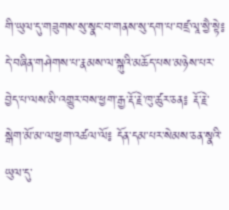གི་ཡུལ་དུ་གཟུགས་སུ་སྣང་བ་གནས་སུ་དག་པ་བཛྲ་ལཱ་སྱཻ་སྟེ༔ དེ་བཞིན་གཤེགས་པ་རྣམས་ལ་སྐུའི་མཆོད་པས་མཉེས་པར་བྱེད་པ་ལས་མི་འགྱུར་བས་ཕྱག་རྒྱ་རྡོ་རྗེ་ཁུ་ཚུར་ཅན༔ རྡོ་རྗེ་སྒེག་མོ་མ་ལ་ཕྱག་འཚལ་ལོ༔ དོན་དམ་པར་སེམས་ཅན་སྣའི་ཡུལ་དུ་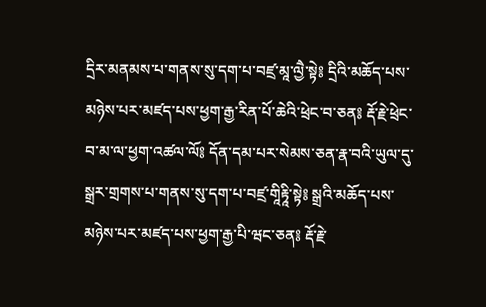དྲིར་མནམས་པ་གནས་སུ་དག་པ་བཛྲ་མཱ་ལྱཻ་སྟེ༔ དྲིའི་མཆོད་པས་མཉེས་པར་མཛད་པས་ཕྱག་རྒྱ་རིན་པོ་ཆེའི་ཕྲེང་བ་ཅན༔ རྡོ་རྗེ་ཕྲེང་བ་མ་ལ་ཕྱག་འཚལ་ལོ༔ དོན་དམ་པར་སེམས་ཅན་རྣ་བའི་ཡུལ་དུ་སྒྲར་གྲགས་པ་གནས་སུ་དག་པ་བཛྲ་གཱིརྟཱི་སྟེ༔ སྒྲའི་མཆོད་པས་མཉེས་པར་མཛད་པས་ཕྱག་རྒྱ་པི་ཝང་ཅན༔ རྡོ་རྗེ་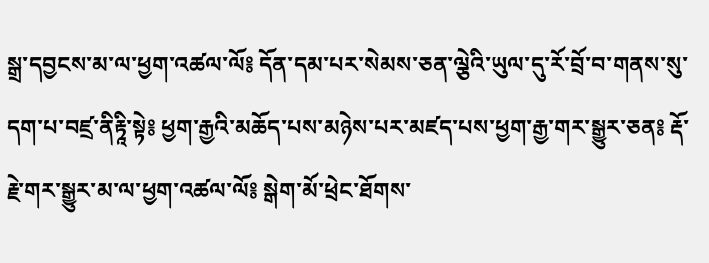སྒྲ་དབྱངས་མ་ལ་ཕྱག་འཚལ་ལོ༔ དོན་དམ་པར་སེམས་ཅན་ལྕེའི་ཡུལ་དུ་རོ་བྲོ་བ་གནས་སུ་དག་པ་བཛྲ་ནིརྟཱི་སྟེ༔ ཕྱག་རྒྱའི་མཆོད་པས་མཉེས་པར་མཛད་པས་ཕྱག་རྒྱ་གར་སྒྱུར་ཅན༔ རྡོ་རྗེ་གར་སྒྱུར་མ་ལ་ཕྱག་འཚལ་ལོ༔ སྒེག་མོ་ཕྲེང་ཐོགས་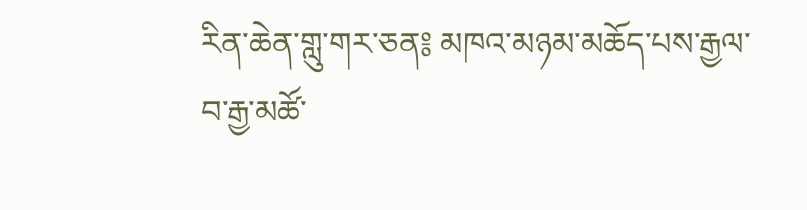རིན་ཆེན་གླུ་གར་ཅན༔ མཁའ་མཉམ་མཆོད་པས་རྒྱལ་བ་རྒྱ་མཚོ་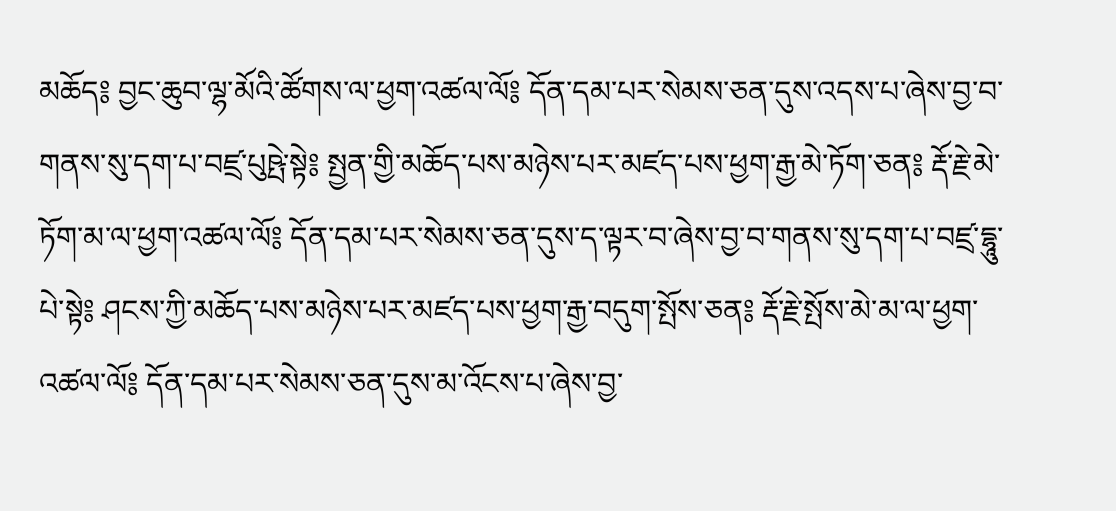མཆོད༔ བྱང་ཆུབ་ལྷ་མོའི་ཚོགས་ལ་ཕྱག་འཚལ་ལོ༔ དོན་དམ་པར་སེམས་ཅན་དུས་འདས་པ་ཞེས་བྱ་བ་གནས་སུ་དག་པ་བཛྲ་པུཥྤེ་སྟེ༔ སྤྱན་གྱི་མཆོད་པས་མཉེས་པར་མཛད་པས་ཕྱག་རྒྱ་མེ་ཏོག་ཅན༔ རྡོ་རྗེ་མེ་ཏོག་མ་ལ་ཕྱག་འཚལ་ལོ༔ དོན་དམ་པར་སེམས་ཅན་དུས་ད་ལྟར་བ་ཞེས་བྱ་བ་གནས་སུ་དག་པ་བཛྲ་དྷཱུ་པེ་སྟེ༔ ཤངས་ཀྱི་མཆོད་པས་མཉེས་པར་མཛད་པས་ཕྱག་རྒྱ་བདུག་སྤོས་ཅན༔ རྡོ་རྗེ་སྤོས་མེ་མ་ལ་ཕྱག་འཚལ་ལོ༔ དོན་དམ་པར་སེམས་ཅན་དུས་མ་འོངས་པ་ཞེས་བྱ་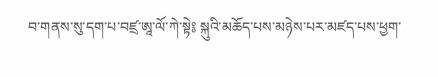བ་གནས་སུ་དག་པ་བཛྲ་ཨཱ་ལོ་ཀེ་སྟེ༔ སྐུའི་མཆོད་པས་མཉེས་པར་མཛད་པས་ཕྱག་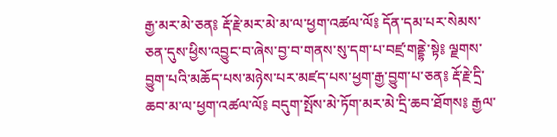རྒྱ་མར་མེ་ཅན༔ རྡོ་རྗེ་མར་མེ་མ་ལ་ཕྱག་འཚལ་ལོ༔ དོན་དམ་པར་སེམས་ཅན་དུས་ཕྱིས་འབྱུང་བ་ཞེས་བྱ་བ་གནས་སུ་དག་པ་བཛྲ་གནྡྷེ་སྟེ༔ ལྗགས་བྱུག་པའི་མཆོད་པས་མཉེས་པར་མཛད་པས་ཕྱག་རྒྱ་བྱུག་པ་ཅན༔ རྡོ་རྗེ་དྲི་ཆབ་མ་ལ་ཕྱག་འཚལ་ལོ༔ བདུག་སྤོས་མེ་ཏོག་མར་མེ་དྲི་ཆབ་ཐོགས༔ རྒྱལ་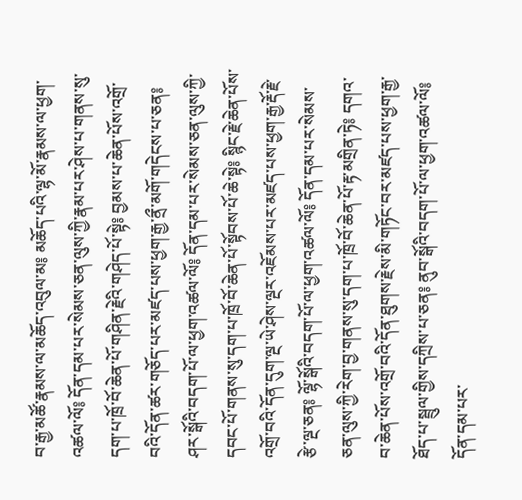བ་རྒྱ་མཚོ་རྣམས་ལ་མཆོད་འབུལ་མ༔ མཆོད་པའི་ལྷ་མོ་རྣམས་ལ་ཕྱག་འཚལ་ལོ༔ དོན་དམ་པར་སེམས་ཅན་ལུས་ཀྱི་རྣམ་པར་ཤེས་པ་གནས་སུ་དག་པ་ཁྲོ་བོ་ཆེན་པོ་གཤིན་རྗེའི་གཤེད་པོ་སྟེ༔ བྱམས་པ་ཆེན་པོས་འགྲོ་བའི་དོན་ཚར་གཅོད་པར་མཛད་པས་ཕྱག་རྒྱ་ནྲྀ་མགོ་གདེངས་པ་ཅན༔ ཤར་སྒོའི་བདག་པོ་ལ་ཕྱག་འཚལ་ལོ༔ དོན་དམ་པར་སེམས་ཅན་ལུས་ཀྱི་དབང་པོ་གནས་སུ་དག་པ་ཁྲོ་བོ་ཆེན་པོ་སྟོབས་པོ་ཆེ་སྟེ༔ སྙིང་རྗེ་ཆེན་པོས་འགྲོ་བའི་དོན་དུག་ལྔ་ཡེ་ཤེས་ལྔར་འཇོམས་པར་མཛད་པས་ཕྱག་རྒྱ་རྡོ་རྗེ་རྩེ་ལྔ་ཅན༔ ལྷོ་སྒོའི་བདག་པོ་ལ་ཕྱག་འཚལ་ལོ༔ དོན་དམ་པར་སེམས་ཅན་ལུས་ཀྱི་རེག་བྱ་གནས་སུ་དག་པ་ཁྲོ་བོ་ཆེན་པོ་རྟ་མགྲིན་ཏེ༔ དགའ་བ་ཆེན་པོས་འགྲོ་བའི་དོན་ཐུགས་རྗེས་མི་གཏོང་བར་མཛད་པས་ཕྱག་རྒྱ་ཐོད་པ་སྦྲུལ་གྱིས་དཀྲིས་པ་ཅན༔ ནུབ་སྒོའི་བདག་པོ་ལ་ཕྱག་འཚལ་ལོ༔ དོན་དམ་པར་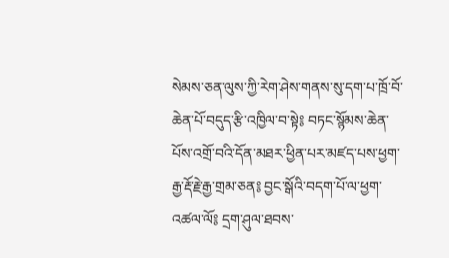སེམས་ཅན་ལུས་ཀྱི་རེག་ཤེས་གནས་སུ་དག་པ་ཁྲོ་བོ་ཆེན་པོ་བདུད་རྩི་འཁྱིལ་བ་སྟེ༔ བཏང་སྙོམས་ཆེན་པོས་འགྲོ་བའི་དོན་མཐར་ཕྱིན་པར་མཛད་པས་ཕྱག་རྒྱ་རྡོ་རྗེ་རྒྱ་གྲམ་ཅན༔ བྱང་སྒོའི་བདག་པོ་ལ་ཕྱག་འཚལ་ལོ༔ དྲག་ཤུལ་ཐབས་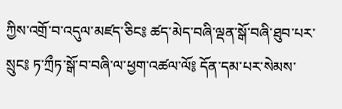ཀྱིས་འགྲོ་བ་འདུལ་མཛད་ཅིང༔ ཚད་མེད་བཞི་ལྡན་སྒོ་བཞི་ཐུབ་པར་སྲུང༔ ཏ་ཀྲྀཏ་སྒོ་བ་བཞི་ལ་ཕྱག་འཚལ་ལོ༔ དོན་དམ་པར་སེམས་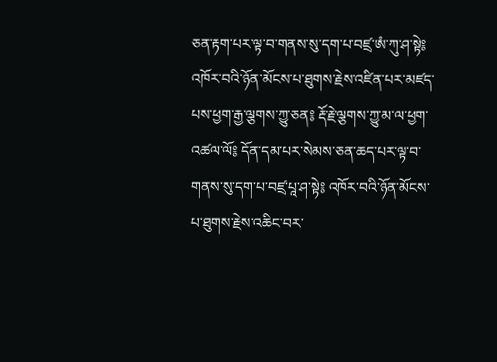ཅན་རྟག་པར་ལྟ་བ་གནས་སུ་དག་པ་བཛྲ་ཨཾ་ཀུ་ཤ་སྟེ༔ འཁོར་བའི་ཉོན་མོངས་པ་ཐུགས་རྗེས་འཛིན་པར་མཛད་པས་ཕྱག་རྒྱ་ལྕགས་ཀྱུ་ཅན༔ རྡོ་རྗེ་ལྕགས་ཀྱུ་མ་ལ་ཕྱག་འཚལ་ལོ༔ དོན་དམ་པར་སེམས་ཅན་ཆད་པར་ལྟ་བ་གནས་སུ་དག་པ་བཛྲ་པཱ་ཤ་སྟེ༔ འཁོར་བའི་ཉོན་མོངས་པ་ཐུགས་རྗེས་འཆིང་བར་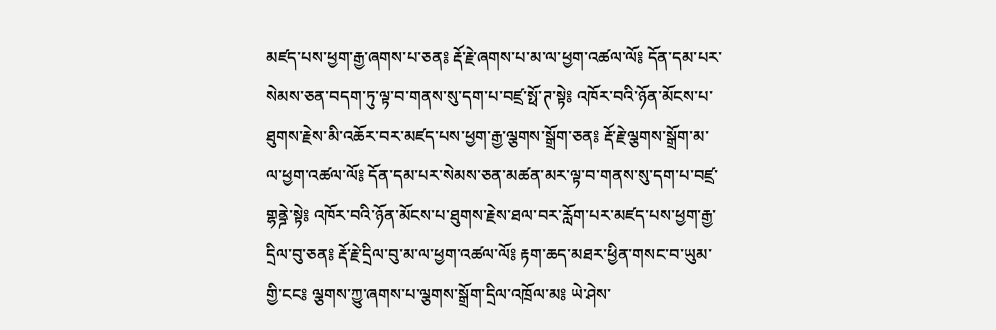མཛད་པས་ཕྱག་རྒྱ་ཞགས་པ་ཅན༔ རྡོ་རྗེ་ཞགས་པ་མ་ལ་ཕྱག་འཚལ་ལོ༔ དོན་དམ་པར་སེམས་ཅན་བདག་ཏུ་ལྟ་བ་གནས་སུ་དག་པ་བཛྲ་སྥོ་ཊ་སྟེ༔ འཁོར་བའི་ཉོན་མོངས་པ་ཐུགས་རྗེས་མི་འཆོར་བར་མཛད་པས་ཕྱག་རྒྱ་ལྕགས་སྒྲོག་ཅན༔ རྡོ་རྗེ་ལྕགས་སྒྲོག་མ་ལ་ཕྱག་འཚལ་ལོ༔ དོན་དམ་པར་སེམས་ཅན་མཚན་མར་ལྟ་བ་གནས་སུ་དག་པ་བཛྲ་གྷནྜེ་སྟེ༔ འཁོར་བའི་ཉོན་མོངས་པ་ཐུགས་རྗེས་ཐལ་བར་རློག་པར་མཛད་པས་ཕྱག་རྒྱ་དྲིལ་བུ་ཅན༔ རྡོ་རྗེ་དྲིལ་བུ་མ་ལ་ཕྱག་འཚལ་ལོ༔ རྟག་ཆད་མཐར་ཕྱིན་གསང་བ་ཡུམ་གྱི་ངང༔ ལྕགས་ཀྱུ་ཞགས་པ་ལྕགས་སྒྲོག་དྲིལ་འཁྲོལ་མ༔ ཡེ་ཤེས་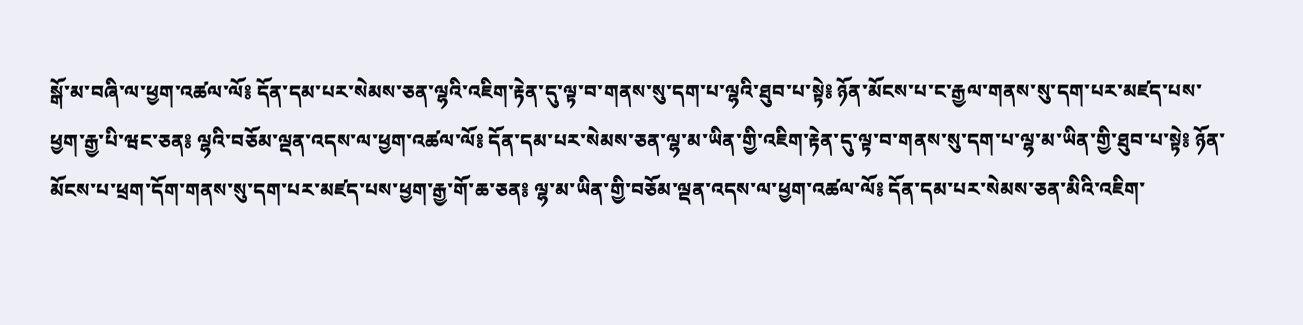སྒོ་མ་བཞི་ལ་ཕྱག་འཚལ་ལོ༔ དོན་དམ་པར་སེམས་ཅན་ལྷའི་འཇིག་རྟེན་དུ་ལྟ་བ་གནས་སུ་དག་པ་ལྷའི་ཐུབ་པ་སྟེ༔ ཉོན་མོངས་པ་ང་རྒྱལ་གནས་སུ་དག་པར་མཛད་པས་ཕྱག་རྒྱ་པི་ཝང་ཅན༔ ལྷའི་བཅོམ་ལྡན་འདས་ལ་ཕྱག་འཚལ་ལོ༔ དོན་དམ་པར་སེམས་ཅན་ལྷ་མ་ཡིན་གྱི་འཇིག་རྟེན་དུ་ལྟ་བ་གནས་སུ་དག་པ་ལྷ་མ་ཡིན་གྱི་ཐུབ་པ་སྟེ༔ ཉོན་མོངས་པ་ཕྲག་དོག་གནས་སུ་དག་པར་མཛད་པས་ཕྱག་རྒྱ་གོ་ཆ་ཅན༔ ལྷ་མ་ཡིན་གྱི་བཅོམ་ལྡན་འདས་ལ་ཕྱག་འཚལ་ལོ༔ དོན་དམ་པར་སེམས་ཅན་མིའི་འཇིག་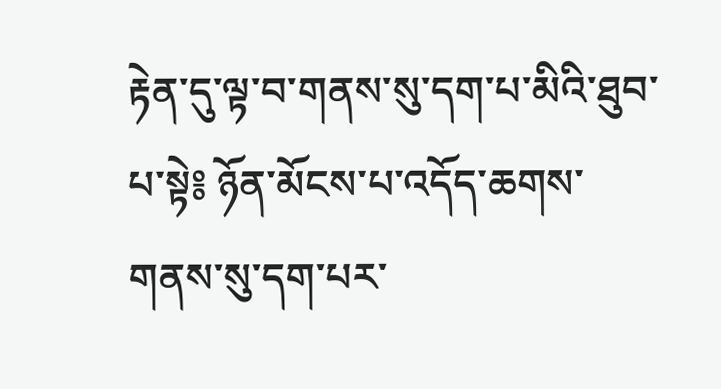རྟེན་དུ་ལྟ་བ་གནས་སུ་དག་པ་མིའི་ཐུབ་པ་སྟེ༔ ཉོན་མོངས་པ་འདོད་ཆགས་གནས་སུ་དག་པར་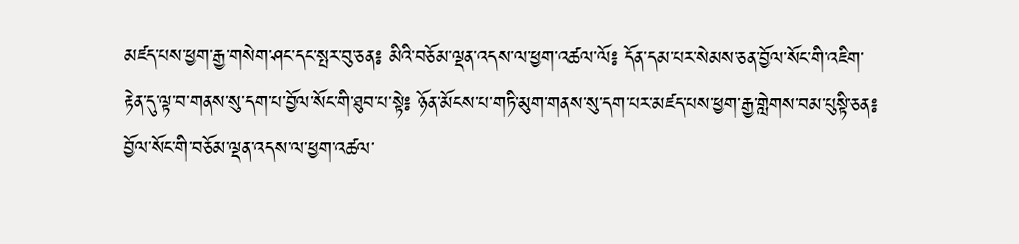མཛད་པས་ཕྱག་རྒྱ་གསེག་ཤང་དང་སྤར་བུ་ཅན༔ མིའི་བཅོམ་ལྡན་འདས་ལ་ཕྱག་འཚལ་ལོ༔ དོན་དམ་པར་སེམས་ཅན་བྱོལ་སོང་གི་འཇིག་རྟེན་དུ་ལྟ་བ་གནས་སུ་དག་པ་བྱོལ་སོང་གི་ཐུབ་པ་སྟེ༔ ཉོན་མོངས་པ་གཏི་མུག་གནས་སུ་དག་པར་མཛད་པས་ཕྱག་རྒྱ་གླེགས་བམ་པུསྟི་ཅན༔ བྱོལ་སོང་གི་བཅོམ་ལྡན་འདས་ལ་ཕྱག་འཚལ་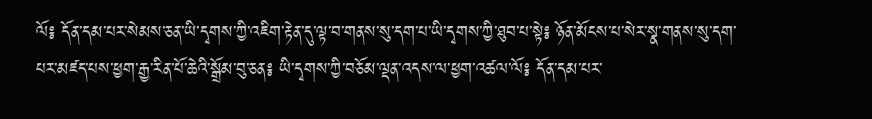ལོ༔ དོན་དམ་པར་སེམས་ཅན་ཡི་དྭགས་ཀྱི་འཇིག་རྟེན་དུ་ལྟ་བ་གནས་སུ་དག་པ་ཡི་དྭགས་ཀྱི་ཐུབ་པ་སྟེ༔ ཉོན་མོངས་པ་སེར་སྣ་གནས་སུ་དག་པར་མཛད་པས་ཕྱག་རྒྱ་རིན་པོ་ཆེའི་སྒྲོམ་བུ་ཅན༔ ཡི་དྭགས་ཀྱི་བཅོམ་ལྡན་འདས་ལ་ཕྱག་འཚལ་ལོ༔ དོན་དམ་པར་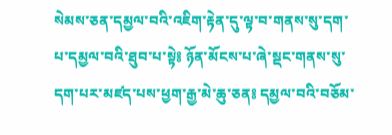སེམས་ཅན་དམྱལ་བའི་འཇིག་རྟེན་དུ་ལྟ་བ་གནས་སུ་དག་པ་དམྱལ་བའི་ཐུབ་པ་སྟེ༔ ཉོན་མོངས་པ་ཞེ་སྡང་གནས་སུ་དག་པར་མཛད་པས་ཕྱག་རྒྱ་མེ་ཆུ་ཅན༔ དམྱལ་བའི་བཅོམ་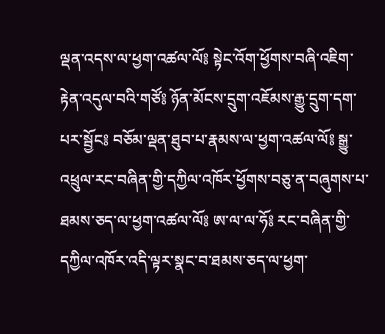ལྡན་འདས་ལ་ཕྱག་འཚལ་ལོ༔ སྟེང་འོག་ཕྱོགས་བཞི་འཇིག་རྟེན་འདུལ་བའི་གཙོ༔ ཉོན་མོངས་དྲུག་འཇོམས་རྒྱུ་དྲུག་དག་པར་སྦྱོང༔ བཅོམ་ལྡན་ཐུབ་པ་རྣམས་ལ་ཕྱག་འཚལ་ལོ༔ སྒྱུ་འཕྲུལ་རང་བཞིན་གྱི་དཀྱིལ་འཁོར་ཕྱོགས་བཅུ་ན་བཞུགས་པ་ཐམས་ཅད་ལ་ཕྱག་འཚལ་ལོ༔ ཨ་ལ་ལ་ཧོ༔ རང་བཞིན་གྱི་དཀྱིལ་འཁོར་འདི་ལྟར་སྣང་བ་ཐམས་ཅད་ལ་ཕྱག་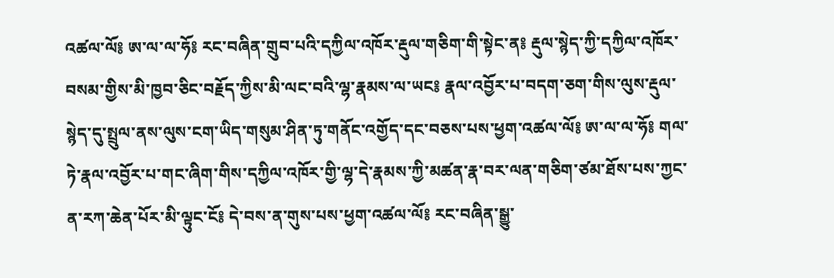འཚལ་ལོ༔ ཨ་ལ་ལ་ཧོ༔ རང་བཞིན་གྲུབ་པའི་དཀྱིལ་འཁོར་རྡུལ་གཅིག་གི་སྟེང་ན༔ རྡུལ་སྙེད་ཀྱི་དཀྱིལ་འཁོར་བསམ་གྱིས་མི་ཁྱབ་ཅིང་བརྗོད་ཀྱིས་མི་ལང་བའི་ལྷ་རྣམས་ལ་ཡང༔ རྣལ་འབྱོར་པ་བདག་ཅག་གིས་ལུས་རྡུལ་སྙེད་དུ་སྤྲུལ་ནས་ལུས་ངག་ཡིད་གསུམ་ཤིན་ཏུ་གནོང་འགྱོད་དང་བཅས་པས་ཕྱག་འཚལ་ལོ༔ ཨ་ལ་ལ་ཧོ༔ གལ་ཏེ་རྣལ་འབྱོར་པ་གང་ཞིག་གིས་དཀྱིལ་འཁོར་གྱི་ལྷ་དེ་རྣམས་ཀྱི་མཚན་རྣ་བར་ལན་གཅིག་ཙམ་ཐོས་པས་ཀྱང་ན་རཀ་ཆེན་པོར་མི་ལྟུང་ངོ༔ དེ་བས་ན་གུས་པས་ཕྱག་འཚལ་ལོ༔ རང་བཞིན་སྒྱུ་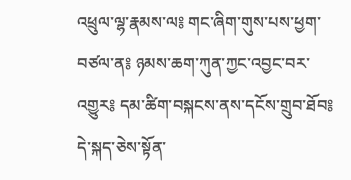འཕྲུལ་ལྷ་རྣམས་ལ༔ གང་ཞིག་གུས་པས་ཕྱག་བཙལ་ན༔ ཉམས་ཆག་ཀུན་ཀྱང་འབྱང་བར་འགྱུར༔ དམ་ཚིག་བསྐངས་ནས་དངོས་གྲུབ་ཐོབ༔ དེ་སྐད་ཅེས་སྟོན་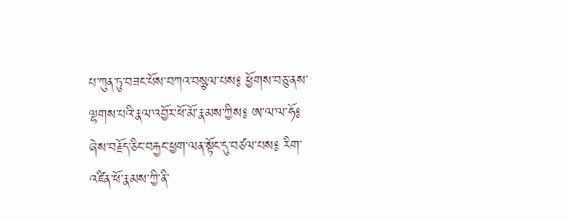པ་ཀུན་ཏུ་བཟང་པོས་བཀའ་བསྩལ་པས༔ ཕྱོགས་བཅུ་ནས་ལྷགས་པའི་རྣལ་འབྱོར་ཕོ་མོ་རྣམས་ཀྱིས༔ ཨ་ལ་ལ་ཧོ༔ ཞེས་བརྗོད་ཅིང་བརྐྱང་ཕྱག་ལན་སྟོང་དུ་བཙལ་པས༔ རིག་འཛིན་ཕོ་རྣམས་ཀྱི་ནི་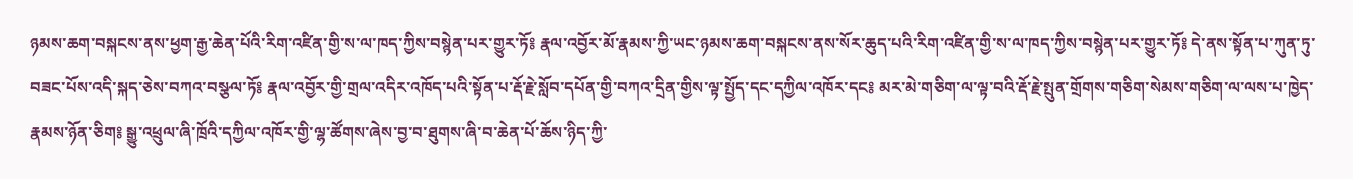ཉམས་ཆག་བསྐངས་ནས་ཕྱག་རྒྱ་ཆེན་པོའི་རིག་འཛིན་གྱི་ས་ལ་ཁད་ཀྱིས་བསྙེན་པར་གྱུར་ཏོ༔ རྣལ་འབྱོར་མོ་རྣམས་ཀྱི་ཡང་ཉམས་ཆག་བསྐངས་ནས་སོར་ཆུད་པའི་རིག་འཛིན་གྱི་ས་ལ་ཁད་ཀྱིས་བསྙེན་པར་གྱུར་ཏོ༔ དེ་ནས་སྟོན་པ་ཀུན་ཏུ་བཟང་པོས་འདི་སྐད་ཅེས་བཀའ་བསྩལ་ཏོ༔ རྣལ་འབྱོར་གྱི་གྲལ་འདིར་འཁོད་པའི་སྟོན་པ་རྡོ་རྗེ་སློབ་དཔོན་གྱི་བཀའ་དྲིན་གྱིས་ལྟ་སྤྱོད་དང་དཀྱིལ་འཁོར་དང༔ མར་མེ་གཅིག་ལ་ལྟ་བའི་རྡོ་རྗེ་སྤུན་གྲོགས་གཅིག་སེམས་གཅིག་ལ་ལས་པ་ཁྱེད་རྣམས་ཉོན་ཅིག༔ སྒྱུ་འཕྲུལ་ཞི་ཁྲོའི་དཀྱིལ་འཁོར་གྱི་ལྷ་ཚོགས་ཞེས་བྱ་བ་ཐུགས་ཞི་བ་ཆེན་པོ་ཆོས་ཉིད་ཀྱི་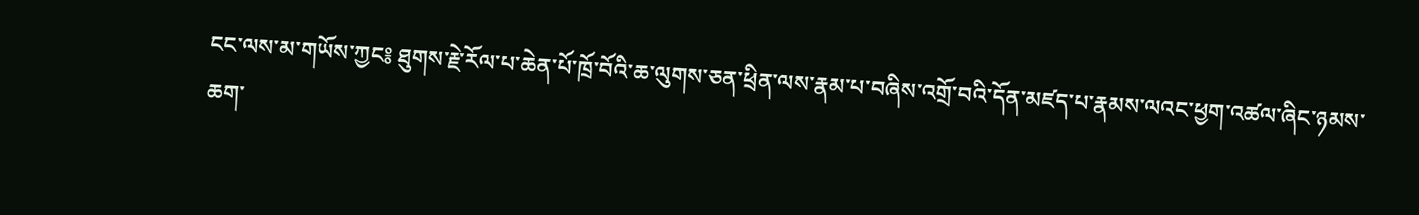ངང་ལས་མ་གཡོས་ཀྱང༔ ཐུགས་རྗེ་རོལ་པ་ཆེན་པོ་ཁྲོ་བོའི་ཆ་ལུགས་ཅན་ཕྲིན་ལས་རྣམ་པ་བཞིས་འགྲོ་བའི་དོན་མཛད་པ་རྣམས་ལའང་ཕྱག་འཚལ་ཞིང་ཉམས་ཆག་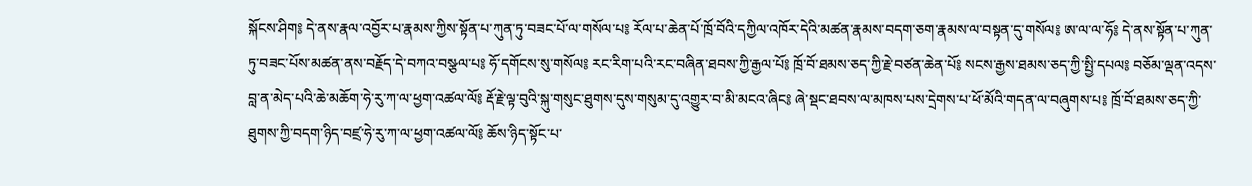སྐོངས་ཤིག༔ དེ་ནས་རྣལ་འབྱོར་པ་རྣམས་ཀྱིས་སྟོན་པ་ཀུན་ཏུ་བཟང་པོ་ལ་གསོལ་པ༔ རོལ་པ་ཆེན་པོ་ཁྲོ་བོའི་དཀྱིལ་འཁོར་དེའི་མཚན་རྣམས་བདག་ཅག་རྣམས་ལ་བསྟན་དུ་གསོལ༔ ཨ་ལ་ལ་ཧོ༔ དེ་ནས་སྟོན་པ་ཀུན་ཏུ་བཟང་པོས་མཚན་ནས་བརྗོད་དེ་བཀའ་བསྩལ་པ༔ ཧོ་དགོངས་སུ་གསོལ༔ རང་རིག་པའི་རང་བཞིན་ཐབས་ཀྱི་རྒྱལ་པོ༔ ཁྲོ་བོ་ཐམས་ཅད་ཀྱི་རྗེ་བཙན་ཆེན་པོ༔ སངས་རྒྱས་ཐམས་ཅད་ཀྱི་སྤྱི་དཔལ༔ བཅོམ་ལྡན་འདས་བླ་ན་མེད་པའི་ཆེ་མཆོག་ཧེ་རུ་ཀ་ལ་ཕྱག་འཚལ་ལོ༔ རྡོ་རྗེ་ལྟ་བུའི་སྐུ་གསུང་ཐུགས་དུས་གསུམ་དུ་འགྱུར་བ་མི་མངའ་ཞིང༔ ཞེ་སྡང་ཐབས་ལ་མཁས་པས་དྲེགས་པ་ཕོ་མོའི་གདན་ལ་བཞུགས་པ༔ ཁྲོ་བོ་ཐམས་ཅད་ཀྱི་ཐུགས་ཀྱི་བདག་ཉིད་བཛྲ་ཧེ་རུ་ཀ་ལ་ཕྱག་འཚལ་ལོ༔ ཆོས་ཉིད་སྟོང་པ་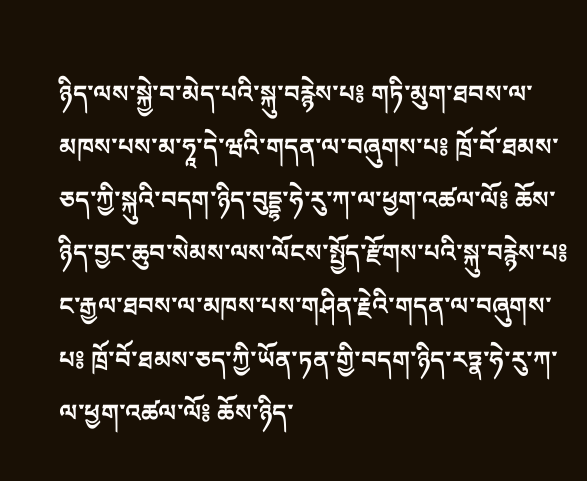ཉིད་ལས་སྐྱེ་བ་མེད་པའི་སྐུ་བརྙེས་པ༔ གཏི་མུག་ཐབས་ལ་མཁས་པས་མ་ཧཱ་དེ་ཝའི་གདན་ལ་བཞུགས་པ༔ ཁྲོ་བོ་ཐམས་ཅད་ཀྱི་སྐུའི་བདག་ཉིད་བུདྡྷ་ཧེ་རུ་ཀ་ལ་ཕྱག་འཚལ་ལོ༔ ཆོས་ཉིད་བྱང་ཆུབ་སེམས་ལས་ལོངས་སྤྱོད་རྫོགས་པའི་སྐུ་བརྙེས་པ༔ ང་རྒྱལ་ཐབས་ལ་མཁས་པས་གཤིན་རྗེའི་གདན་ལ་བཞུགས་པ༔ ཁྲོ་བོ་ཐམས་ཅད་ཀྱི་ཡོན་ཏན་གྱི་བདག་ཉིད་རཏྣ་ཧེ་རུ་ཀ་ལ་ཕྱག་འཚལ་ལོ༔ ཆོས་ཉིད་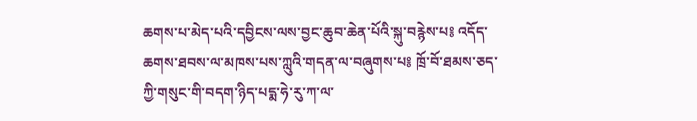ཆགས་པ་མེད་པའི་དབྱིངས་ལས་བྱང་ཆུབ་ཆེན་པོའི་སྐུ་བརྙེས་པ༔ འདོད་ཆགས་ཐབས་ལ་མཁས་པས་ཀླུའི་གདན་ལ་བཞུགས་པ༔ ཁྲོ་བོ་ཐམས་ཅད་ཀྱི་གསུང་གི་བདག་ཉིད་པདྨ་ཧེ་རུ་ཀ་ལ་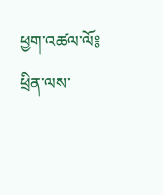ཕྱག་འཚལ་ལོ༔ ཕྲིན་ལས་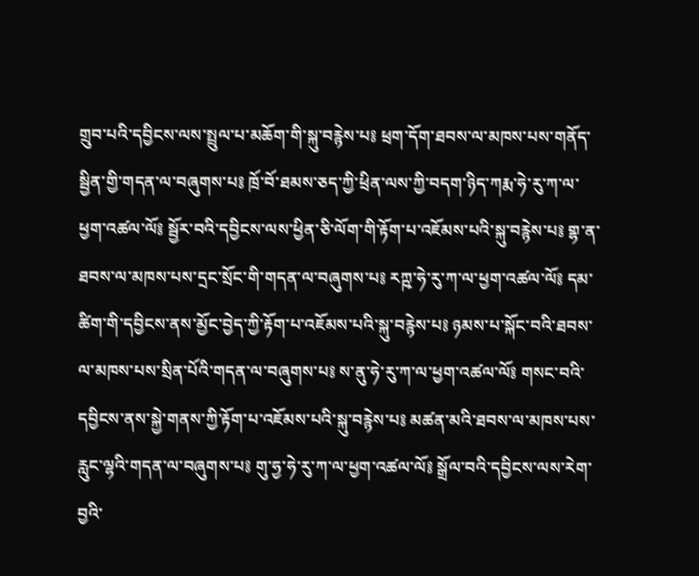གྲུབ་པའི་དབྱིངས་ལས་སྤྲུལ་པ་མཆོག་གི་སྐུ་བརྙེས་པ༔ ཕྲག་དོག་ཐབས་ལ་མཁས་པས་གནོད་སྦྱིན་གྱི་གདན་ལ་བཞུགས་པ༔ ཁྲོ་བོ་ཐམས་ཅད་ཀྱི་ཕྲིན་ལས་ཀྱི་བདག་ཉིད་ཀརྨ་ཧེ་རུ་ཀ་ལ་ཕྱག་འཚལ་ལོ༔ སྦྱོར་བའི་དབྱིངས་ལས་ཕྱིན་ཅི་ལོག་གི་རྟོག་པ་འཇོམས་པའི་སྐུ་བརྙེས་པ༔ གྷ་ན་ཐབས་ལ་མཁས་པས་དྲང་སྲོང་གི་གདན་ལ་བཞུགས་པ༔ རཀྵ་ཧེ་རུ་ཀ་ལ་ཕྱག་འཚལ་ལོ༔ དམ་ཚིག་གི་དབྱིངས་ནས་མྱོང་བྱེད་ཀྱི་རྟོག་པ་འཇོམས་པའི་སྐུ་བརྙེས་པ༔ ཉམས་པ་སྐོང་བའི་ཐབས་ལ་མཁས་པས་སྲིན་པོའི་གདན་ལ་བཞུགས་པ༔ ས་ནུ་ཧེ་རུ་ཀ་ལ་ཕྱག་འཚལ་ལོ༔ གསང་བའི་དབྱིངས་ནས་སྐྱེ་གནས་ཀྱི་རྟོག་པ་འཇོམས་པའི་སྐུ་བརྙེས་པ༔ མཚན་མའི་ཐབས་ལ་མཁས་པས་རླུང་ལྷའི་གདན་ལ་བཞུགས་པ༔ གུ་ཧྱ་ཧེ་རུ་ཀ་ལ་ཕྱག་འཚལ་ལོ༔ སྒྲོལ་བའི་དབྱིངས་ལས་རེག་བྱའི་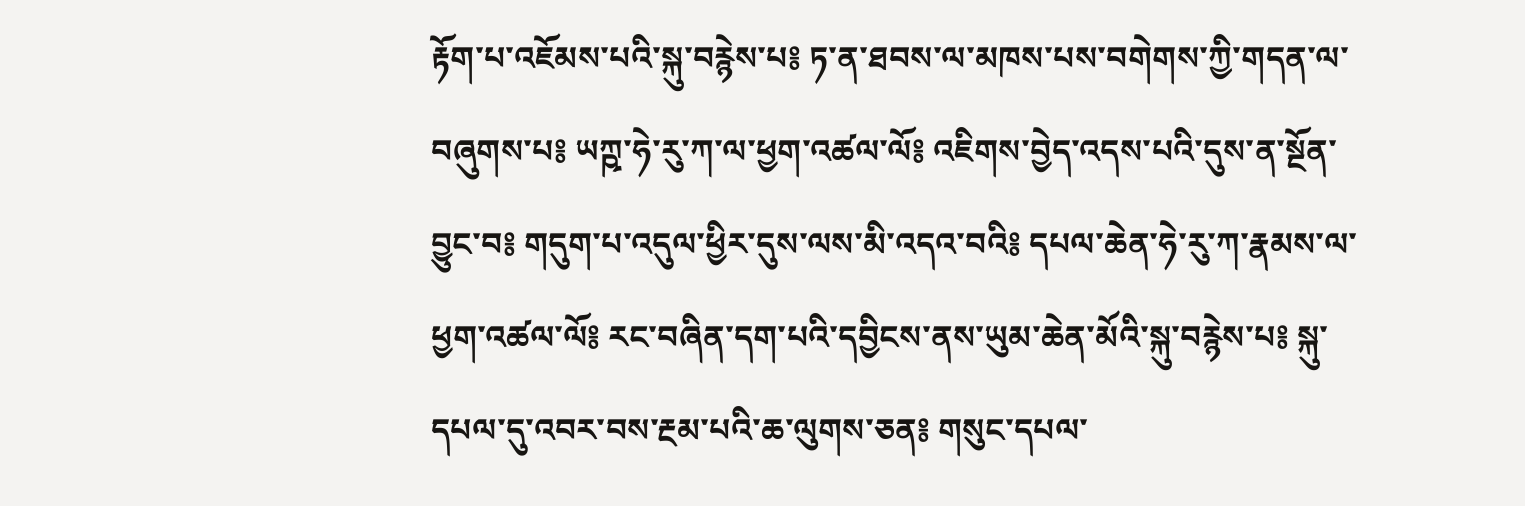རྟོག་པ་འཇོམས་པའི་སྐུ་བརྙེས་པ༔ ཏ་ན་ཐབས་ལ་མཁས་པས་བགེགས་ཀྱི་གདན་ལ་བཞུགས་པ༔ ཡཀྵ་ཧེ་རུ་ཀ་ལ་ཕྱག་འཚལ་ལོ༔ འཇིགས་བྱེད་འདས་པའི་དུས་ན་སྔོན་བྱུང་བ༔ གདུག་པ་འདུལ་ཕྱིར་དུས་ལས་མི་འདའ་བའི༔ དཔལ་ཆེན་ཧེ་རུ་ཀ་རྣམས་ལ་ཕྱག་འཚལ་ལོ༔ རང་བཞིན་དག་པའི་དབྱིངས་ནས་ཡུམ་ཆེན་མོའི་སྐུ་བརྙེས་པ༔ སྐུ་དཔལ་དུ་འབར་བས་རྔམ་པའི་ཆ་ལུགས་ཅན༔ གསུང་དཔལ་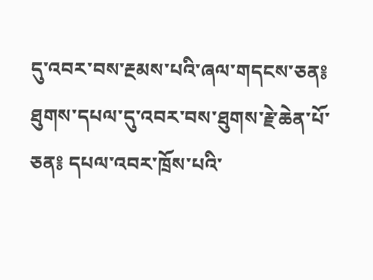དུ་འབར་བས་རྔམས་པའི་ཞལ་གདངས་ཅན༔ ཐུགས་དཔལ་དུ་འབར་བས་ཐུགས་རྗེ་ཆེན་པོ་ཅན༔ དཔལ་འབར་ཁྲོས་པའི་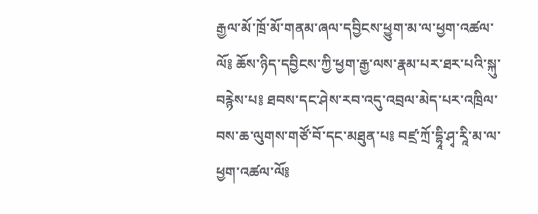རྒྱལ་མོ་ཁྲོ་མོ་གནམ་ཞལ་དབྱིངས་ཕྱུག་མ་ལ་ཕྱག་འཚལ་ལོ༔ ཆོས་ཉིད་དབྱིངས་ཀྱི་ཕྱག་རྒྱ་ལས་རྣམ་པར་ཐར་པའི་སྐུ་བརྙེས་པ༔ ཐབས་དང་ཤེས་རབ་འདུ་འབྲལ་མེད་པར་འཁྲིལ་བས་ཆ་ལུགས་གཙོ་བོ་དང་མཐུན་པ༔ བཛྲ་ཀྲོ་དྷཱི་ཤྭ་རཱི་མ་ལ་ཕྱག་འཚལ་ལོ༔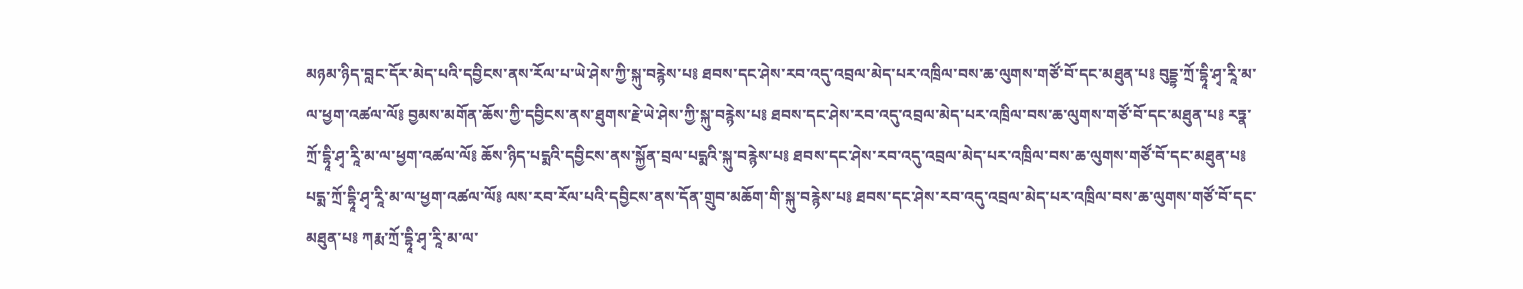མཉམ་ཉིད་བླང་དོར་མེད་པའི་དབྱིངས་ནས་རོལ་པ་ཡེ་ཤེས་ཀྱི་སྐུ་བརྙེས་པ༔ ཐབས་དང་ཤེས་རབ་འདུ་འབྲལ་མེད་པར་འཁྲིལ་བས་ཆ་ལུགས་གཙོ་བོ་དང་མཐུན་པ༔ བུདྡྷ་ཀྲོ་དྷཱི་ཤྭ་རཱི་མ་ལ་ཕྱག་འཚལ་ལོ༔ བྱམས་མགོན་ཆོས་ཀྱི་དབྱིངས་ནས་ཐུགས་རྗེ་ཡེ་ཤེས་ཀྱི་སྐུ་བརྙེས་པ༔ ཐབས་དང་ཤེས་རབ་འདུ་འབྲལ་མེད་པར་འཁྲིལ་བས་ཆ་ལུགས་གཙོ་བོ་དང་མཐུན་པ༔ རཏྣ་ཀྲོ་དྷཱི་ཤྭ་རཱི་མ་ལ་ཕྱག་འཚལ་ལོ༔ ཆོས་ཉིད་པདྨའི་དབྱིངས་ནས་སྐྱོན་བྲལ་པདྨའི་སྐུ་བརྙེས་པ༔ ཐབས་དང་ཤེས་རབ་འདུ་འབྲལ་མེད་པར་འཁྲིལ་བས་ཆ་ལུགས་གཙོ་བོ་དང་མཐུན་པ༔ པདྨ་ཀྲོ་དྷཱི་ཤྭ་རཱི་མ་ལ་ཕྱག་འཚལ་ལོ༔ ལས་རབ་རོལ་པའི་དབྱིངས་ནས་དོན་གྲུབ་མཆོག་གི་སྐུ་བརྙེས་པ༔ ཐབས་དང་ཤེས་རབ་འདུ་འབྲལ་མེད་པར་འཁྲིལ་བས་ཆ་ལུགས་གཙོ་བོ་དང་མཐུན་པ༔ ཀརྨ་ཀྲོ་དྷཱི་ཤྭ་རཱི་མ་ལ་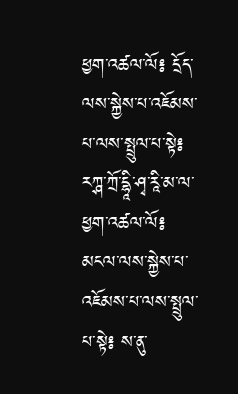ཕྱག་འཚལ་ལོ༔ དྲོད་ལས་སྐྱེས་པ་འཇོམས་པ་ལས་སྤྲུལ་པ་སྟེ༔ རཀྴ་ཀྲོ་དྷཱི་ཤྭ་རཱི་མ་ལ་ཕྱག་འཚལ་ལོ༔ མངལ་ལས་སྐྱེས་པ་འཇོམས་པ་ལས་སྤྲུལ་པ་སྟེ༔ ས་ནུ་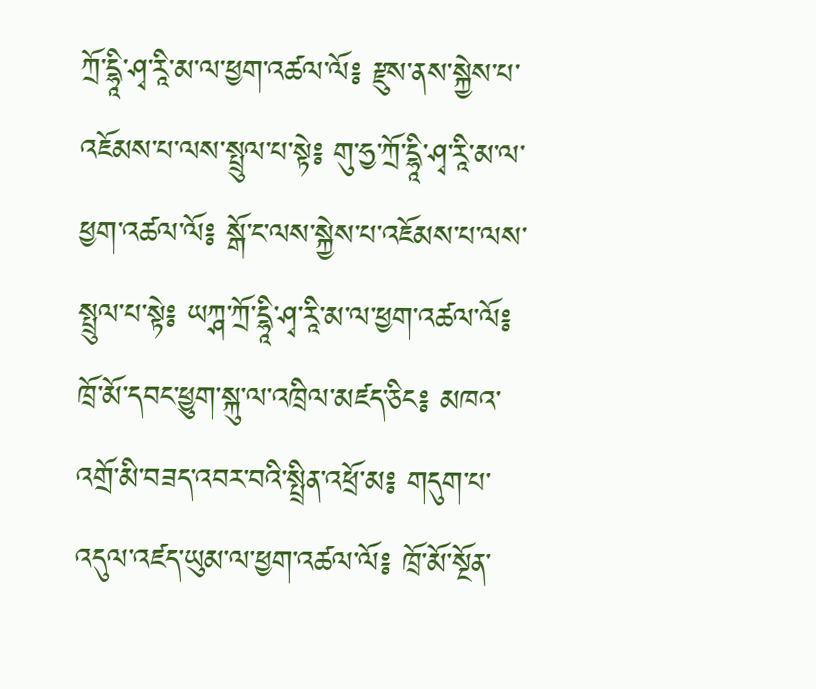ཀྲོ་དྷཱི་ཤྭ་རཱི་མ་ལ་ཕྱག་འཚལ་ལོ༔ རྫུས་ནས་སྐྱེས་པ་འཇོམས་པ་ལས་སྤྲུལ་པ་སྟེ༔ གུ་ཧྱ་ཀྲོ་དྷཱི་ཤྭ་རཱི་མ་ལ་ཕྱག་འཚལ་ལོ༔ སྒོ་ང་ལས་སྐྱེས་པ་འཇོམས་པ་ལས་སྤྲུལ་པ་སྟེ༔ ཡཀྴ་ཀྲོ་དྷཱི་ཤྭ་རཱི་མ་ལ་ཕྱག་འཚལ་ལོ༔ ཁྲོ་མོ་དབང་ཕྱུག་སྐུ་ལ་འཁྲིལ་མཛད་ཅིང༔ མཁའ་འགྲོ་མི་བཟད་འབར་བའི་སྤྲིན་འཕྲོ་མ༔ གདུག་པ་འདུལ་འཛད་ཡུམ་ལ་ཕྱག་འཚལ་ལོ༔ ཁྲོ་མོ་སྔོན་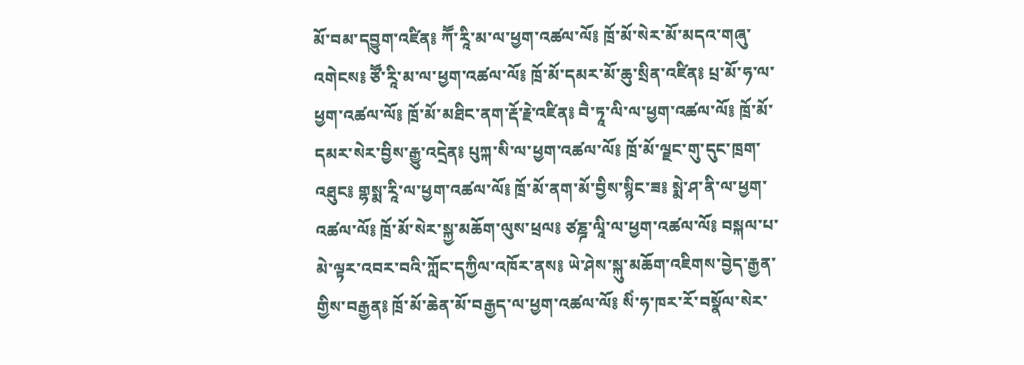མོ་བམ་དབྱུག་འཛིན༔ ཀཽ་རཱི་མ་ལ་ཕྱག་འཚལ་ལོ༔ ཁྲོ་མོ་སེར་མོ་མདའ་གཞུ་འགེངས༔ ཙཽ་རཱི་མ་ལ་ཕྱག་འཚལ་ལོ༔ ཁྲོ་མོ་དམར་མོ་ཆུ་སྲིན་འཛིན༔ པྲ་མོ་ཧ་ལ་ཕྱག་འཚལ་ལོ༔ ཁྲོ་མོ་མཐིང་ནག་རྡོ་རྗེ་འཛིན༔ བཻ་ཏཱ་ལི་ལ་ཕྱག་འཚལ་ལོ༔ ཁྲོ་མོ་དམར་སེར་བྱིས་རྒྱུ་འདྲེན༔ པུཀྐ་སི་ལ་ཕྱག་འཚལ་ལོ༔ ཁྲོ་མོ་ལྗང་གུ་དུང་ཁྲག་འཐུང༔ གྷསྨ་རཱི་ལ་ཕྱག་འཚལ་ལོ༔ ཁྲོ་མོ་ནག་མོ་བྱིས་སྙིང་ཟ༔ སྨེ་ཤ་ནི་ལ་ཕྱག་འཚལ་ལོ༔ ཁྲོ་མོ་སེར་སྐྱ་མཆོག་ལུས་ཕྲལ༔ ཙཎྜ་ལཱི་ལ་ཕྱག་འཚལ་ལོ༔ བསྐལ་པ་མེ་ལྟར་འབར་བའི་ཀློང་དཀྱིལ་འཁོར་ནས༔ ཡེ་ཤེས་སྐུ་མཆོག་འཇིགས་བྱེད་རྒྱན་གྱིས་བརྒྱན༔ ཁྲོ་མོ་ཆེན་མོ་བརྒྱད་ལ་ཕྱག་འཚལ་ལོ༔ སིཾ་ཧ་ཁར་རོ་བསྣོལ་སེར་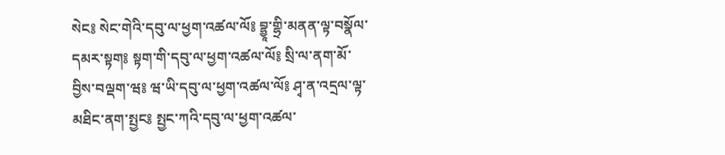སེང༔ སེང་གེའི་དབུ་ལ་ཕྱག་འཚལ་ལོ༔ བྷྱཱ་གྷྲི་མནན་ལྟ་བསྣོལ་དམར་སྟག༔ སྟག་གི་དབུ་ལ་ཕྱག་འཚལ་ལོ༔ སྲི་ལ་ནག་མོ་བྱིས་བལྡག་ཝ༔ ཝ་ཡི་དབུ་ལ་ཕྱག་འཚལ་ལོ༔ ཤྭ་ན་འདྲལ་ལྟ་མཐིང་ནག་སྤྱང༔ སྤྱང་ཀའི་དབུ་ལ་ཕྱག་འཚལ་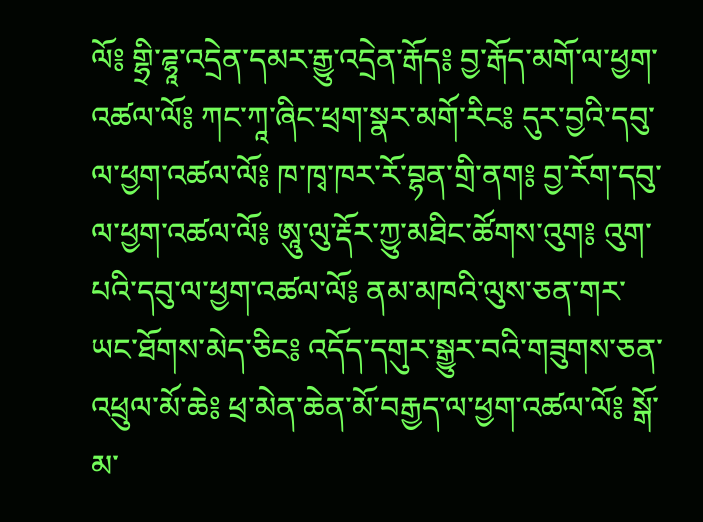ལོ༔ གྷྲི་ཌྷཱ་འདྲེན་དམར་རྒྱུ་འདྲེན་རྒོད༔ བྱ་རྒོད་མགོ་ལ་ཕྱག་འཚལ་ལོ༔ ཀང་ཀཱ་ཞིང་ཕྲག་སྣར་མགོ་རིང༔ དུར་བྱའི་དབུ་ལ་ཕྱག་འཚལ་ལོ༔ ཁ་ཁྭ་ཁར་རོ་བྷན་གྲི་ནག༔ བྱ་རོག་དབུ་ལ་ཕྱག་འཚལ་ལོ༔ ཨཱུ་ལུ་རྡོར་ཀྱུ་མཐིང་ཚོགས་འུག༔ འུག་པའི་དབུ་ལ་ཕྱག་འཚལ་ལོ༔ ནམ་མཁའི་ལུས་ཅན་གར་ཡང་ཐོགས་མེད་ཅིང༔ འདོད་དགུར་སྒྱུར་བའི་གཟུགས་ཅན་འཕྲུལ་མོ་ཆེ༔ ཕྲ་མེན་ཆེན་མོ་བརྒྱད་ལ་ཕྱག་འཚལ་ལོ༔ སྒོ་མ་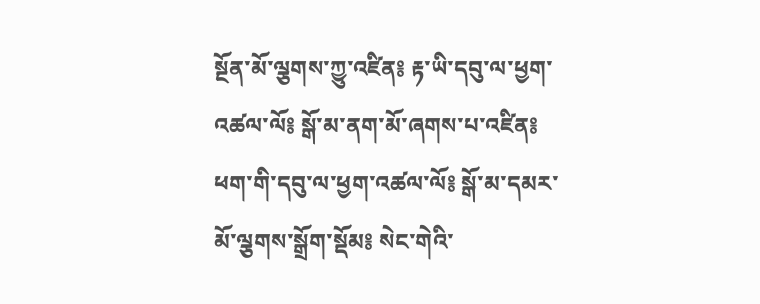སྔོན་མོ་ལྕགས་ཀྱུ་འཛིན༔ རྟ་ཡི་དབུ་ལ་ཕྱག་འཚལ་ལོ༔ སྒོ་མ་ནག་མོ་ཞགས་པ་འཛིན༔ ཕག་གི་དབུ་ལ་ཕྱག་འཚལ་ལོ༔ སྒོ་མ་དམར་མོ་ལྕགས་སྒྲོག་སྡོམ༔ སེང་གེའི་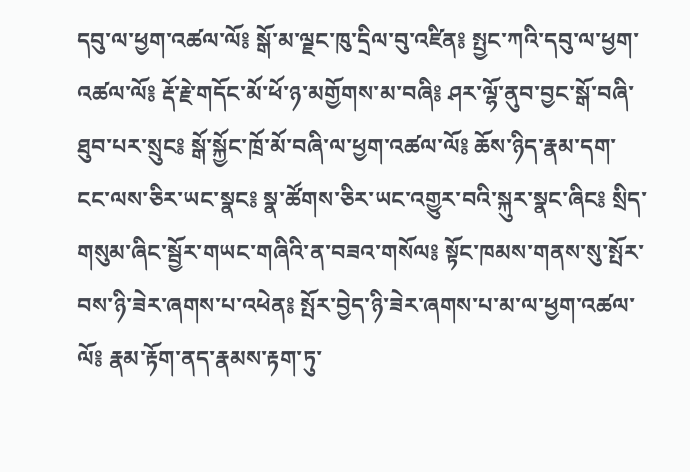དབུ་ལ་ཕྱག་འཚལ་ལོ༔ སྒོ་མ་ལྗང་ཁུ་དྲིལ་བུ་འཛིན༔ སྤྱང་ཀའི་དབུ་ལ་ཕྱག་འཚལ་ལོ༔ རྡོ་རྗེ་གདོང་མོ་ཕོ་ཉ་མགྱོགས་མ་བཞི༔ ཤར་ལྷོ་ནུབ་བྱང་སྒོ་བཞི་ཐུབ་པར་སྲུང༔ སྒོ་སྐྱོང་ཁྲོ་མོ་བཞི་ལ་ཕྱག་འཚལ་ལོ༔ ཆོས་ཉིད་རྣམ་དག་ངང་ལས་ཅིར་ཡང་སྣང༔ སྣ་ཚོགས་ཅིར་ཡང་འགྱུར་བའི་སྐུར་སྣང་ཞིང༔ སྲིད་གསུམ་ཞིང་སྦྱོར་གཡང་གཞིའི་ན་བཟའ་གསོལ༔ སྟོང་ཁམས་གནས་སུ་སྤོར་བས་ཉི་ཟེར་ཞགས་པ་འཕེན༔ སྤོར་བྱེད་ཉི་ཟེར་ཞགས་པ་མ་ལ་ཕྱག་འཚལ་ལོ༔ རྣམ་རྟོག་ནད་རྣམས་རྟག་ཏུ་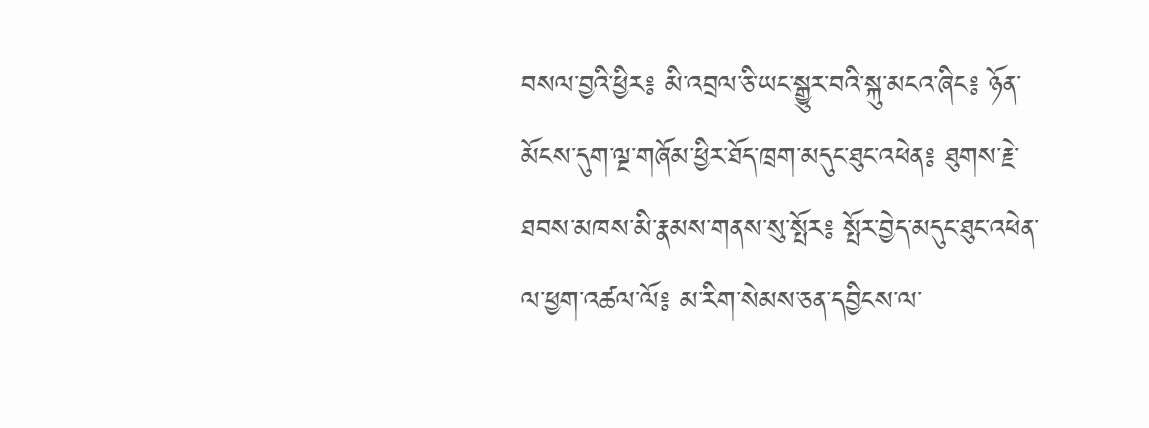བསལ་བྱའི་ཕྱིར༔ མི་འབྲལ་ཅི་ཡང་སྒྱུར་བའི་སྐུ་མངའ་ཞིང༔ ཉོན་མོངས་དུག་ལྔ་གཞོམ་ཕྱིར་ཐོད་ཁྲག་མདུང་ཐུང་འཕེན༔ ཐུགས་རྗེ་ཐབས་མཁས་མི་རྣམས་གནས་སུ་སྤོར༔ སྤོར་བྱེད་མདུང་ཐུང་འཕེན་ལ་ཕྱག་འཚལ་ལོ༔ མ་རིག་སེམས་ཅན་དབྱིངས་ལ་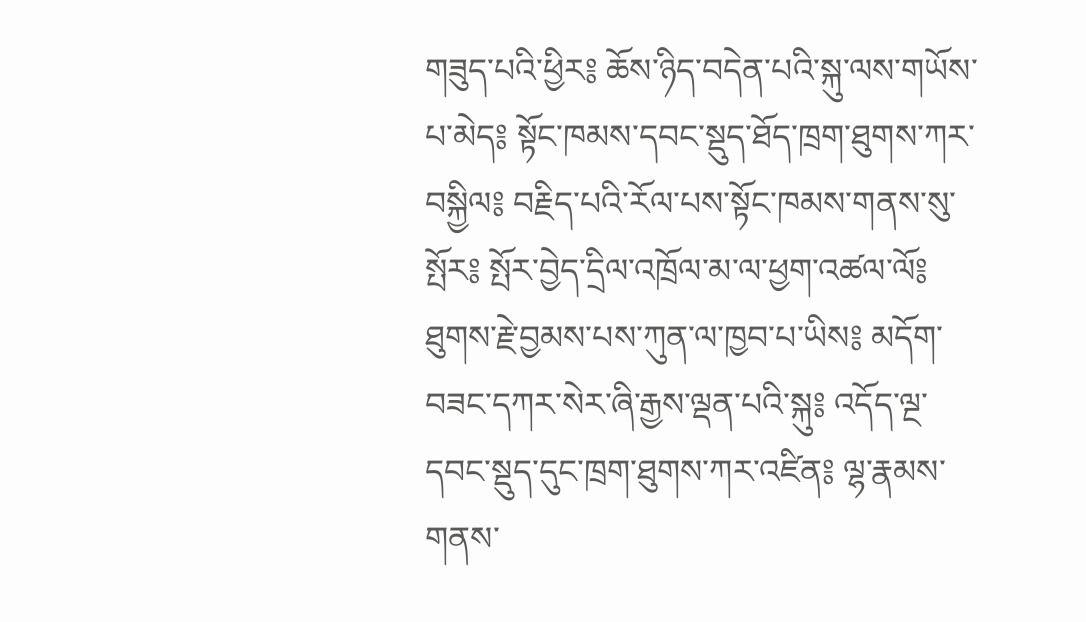གཟུད་པའི་ཕྱིར༔ ཆོས་ཉིད་བདེན་པའི་སྐུ་ལས་གཡོས་པ་མེད༔ སྟོང་ཁམས་དབང་སྡུད་ཐོད་ཁྲག་ཐུགས་ཀར་བསྐྱིལ༔ བརྗིད་པའི་རོལ་པས་སྟོང་ཁམས་གནས་སུ་སྤོར༔ སྤོར་བྱེད་དྲིལ་འཁྲོལ་མ་ལ་ཕྱག་འཚལ་ལོ༔ ཐུགས་རྗེ་བྱམས་པས་ཀུན་ལ་ཁྱབ་པ་ཡིས༔ མདོག་བཟང་དཀར་སེར་ཞི་རྒྱས་ལྡན་པའི་སྐུ༔ འདོད་ལྔ་དབང་སྡུད་དུང་ཁྲག་ཐུགས་ཀར་འཛིན༔ ལྷ་རྣམས་གནས་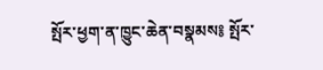སྤོར་ཕྱག་ན་ཁྱུང་ཆེན་བསྣམས༔ སྤོར་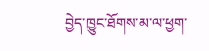བྱེད་ཁྱུང་ཐོགས་མ་ལ་ཕྱག་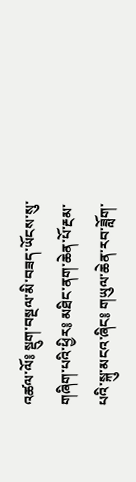འཚལ་ལོ༔ སྡུག་བསྔལ་མི་བཟད་ཡོངས་སུ་གཞིག་པའི་ཕྱིར༔ མཐིང་ནག་ཆེན་པོ་རྔམ་པའི་སྐུ་མངའ་ཞིང༔ གཡུལ་ཆེན་རབ་ཟློག་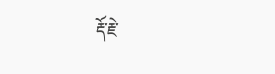རྡོ་རྗེ་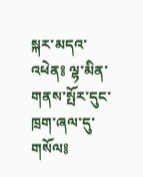སྐར་མདའ་འཕེན༔ ལྷ་མིན་གནས་སྤོར་དུང་ཁྲག་ཞལ་དུ་གསོལ༔